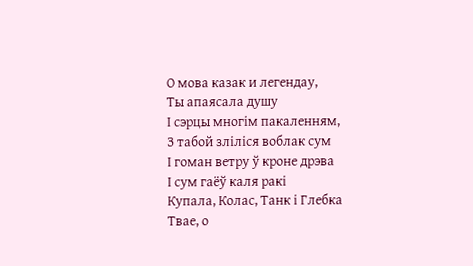О мова казак и легендау,
Ты апаясала душу
І сэрцы многім пакаленням,
З табой зліліся воблак сум
І гоман ветру ў кроне дрэва
І сум гаёў каля ракі
Купала, Колас, Танк і Глебка
Твае, о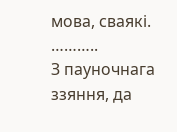мова, сваякі.
………..
З пауночнага ззяння, да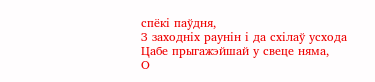спёкі паўдня,
З заходніх раунін і да схілаў усхода
Цабе прыгажэйшай у свеце няма,
О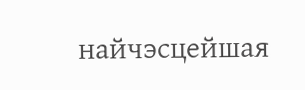найчэсцейшая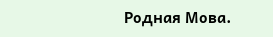Родная Мова.